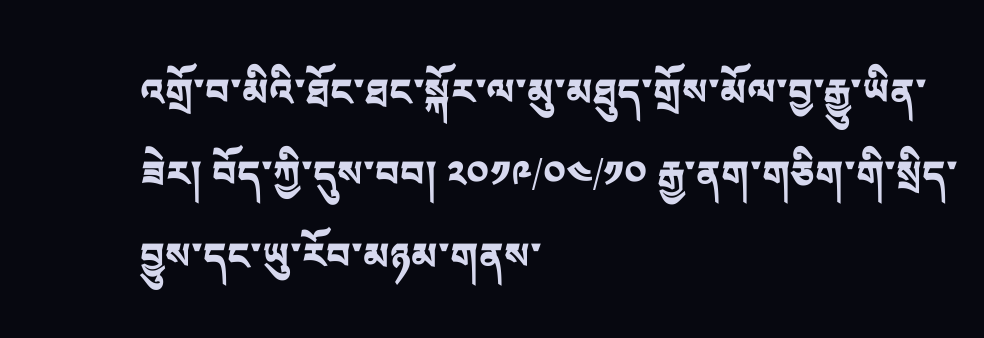འགྲོ་བ་མིའི་ཐོང་ཐང་སྐོར་ལ་མུ་མཐུད་གྲོས་མོལ་བྱ་རྒྱུ་ཡིན་ཟེར། བོད་ཀྱི་དུས་བབ། ༢༠༡༩/༠༤/༡༠ རྒྱ་ནག་གཅིག་གི་སྲིད་བྱུས་དང་ཡུ་རོབ་མཉམ་གནས་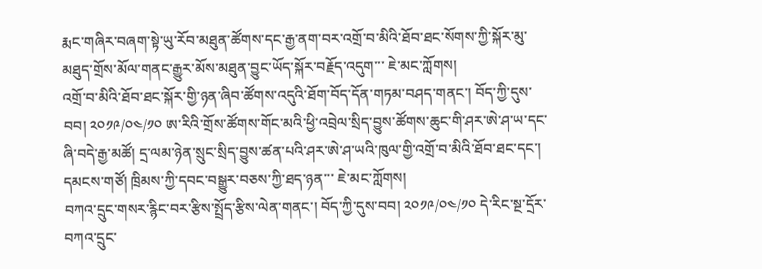རྨང་གཞིར་བཞག་སྟེ་ཡུ་རོབ་མཐུན་ཚོགས་དང་རྒྱ་ནག་བར་འགྲོ་བ་མིའི་ཐོབ་ཐང་སོགས་ཀྱི་སྐོར་མུ་མཐུད་གྲོས་མོལ་གནང་རྒྱུར་མོས་མཐུན་བྱུང་ཡོད་སྐོར་བརྗོད་འདུག་་་ ཇེ་མང་ཀློགས།
འགྲོ་བ་མིའི་ཐོབ་ཐང་སྐོར་གྱི་ཉན་ཞིབ་ཚོགས་འདུའི་ཐོག་བོད་དོན་གཏམ་བཤད་གནང་། བོད་ཀྱི་དུས་བབ། ༢༠༡༩/༠༤/༡༠ ཨ་རིའི་གྲོས་ཚོགས་གོང་མའི་ཕྱི་འབྲེལ་སྲིད་བྱུས་ཚོགས་ཆུང་གི་ཤར་ཨེ་ཤ་ཡ་དང་ཞི་བདེ་རྒྱ་མཚོ། དྲ་ལམ་ཉེན་སྲུང་སྲིད་བྱུས་ཚན་པའི་ཤར་ཨེ་ཤ་ཡའི་ཁུལ་གྱི་འགྲོ་བ་མིའི་ཐོབ་ཐང་དང་། དམངས་གཙོ། ཁྲིམས་ཀྱི་དབང་བསྒྱུར་བཅས་ཀྱི་ཐད་ཉན་་་ ཇེ་མང་ཀློགས།
བཀའ་དྲུང་གསར་རྙིང་བར་རྩིས་སྤྲོད་རྩིས་ལེན་གནང་། བོད་ཀྱི་དུས་བབ། ༢༠༡༩/༠༤/༡༠ དེ་རིང་སྔ་དྲོར་བཀའ་དྲུང་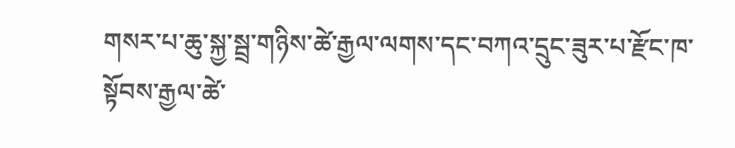གསར་པ་ཆུ་སྐྱ་སྦྲ་གཉིས་ཚེ་རྒྱལ་ལགས་དང་བཀའ་དྲུང་ཟུར་པ་རྫོང་ཁ་སྟོབས་རྒྱལ་ཚེ་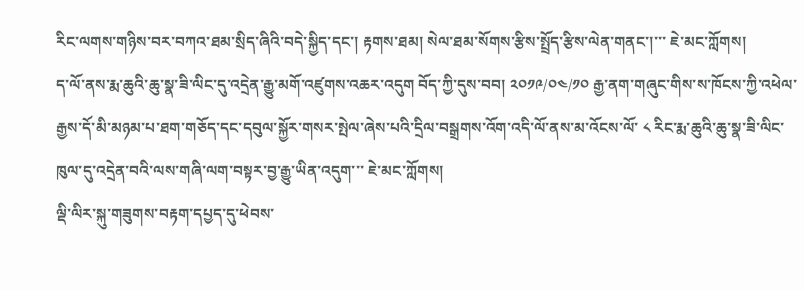རིང་ལགས་གཉིས་བར་བཀའ་ཐམ་སྲིད་ཞིའི་བདེ་སྐྱིད་དང་། རྟགས་ཐམ། སེལ་ཐམ་སོགས་རྩིས་སྤྲོད་རྩིས་ལེན་གནང་།་་་ ཇེ་མང་ཀློགས།
ད་ལོ་ནས་རྨ་ཆུའི་ཆུ་སྣ་ཟི་ལིང་དུ་འདྲེན་རྒྱུ་མགོ་འཛུགས་འཆར་འདུག བོད་ཀྱི་དུས་བབ། ༢༠༡༩/༠༤/༡༠ རྒྱ་ནག་གཞུང་གིས་ས་ཁོངས་ཀྱི་འཕེལ་རྒྱས་དོ་མི་མཉམ་པ་ཐག་གཅོད་དང་དབུལ་སྐྱོར་གསར་སྤེལ་ཞེས་པའི་དྲིལ་བསྒྲགས་འོག་འདི་ལོ་ནས་མ་འོངས་ལོ་ ༨ རིང་རྨ་ཆུའི་ཆུ་སྣ་ཟི་ལིང་ཁུལ་དུ་འདྲེན་བའི་ལས་གཞི་ལག་བསྟར་བྱ་རྒྱུ་ཡིན་འདུག་་་ ཇེ་མང་ཀློགས།
ལྡི་ལིར་སྐུ་གཟུགས་བརྟག་དཔྱད་དུ་ཕེབས་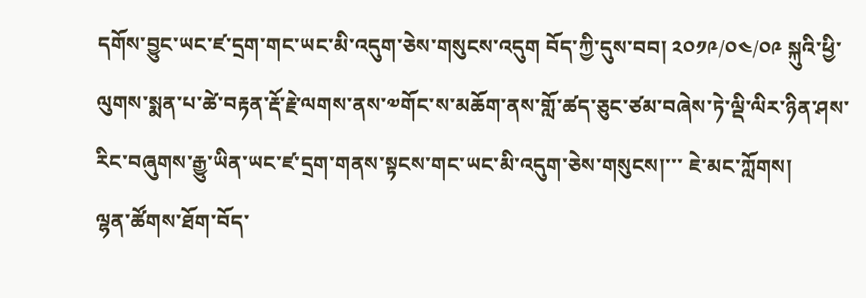དགོས་བྱུང་ཡང་ཛ་དྲག་གང་ཡང་མི་འདུག་ཅེས་གསུངས་འདུག བོད་ཀྱི་དུས་བབ། ༢༠༡༩/༠༤/༠༩ སྐུའི་ཕྱི་ལུགས་སྨན་པ་ཚེ་བརྟན་རྡོ་རྗེ་ལགས་ནས་༧གོང་ས་མཆོག་ནས་གློ་ཚད་ཅུང་ཙམ་བཞེས་ཏེ་ལྡི་ལིར་ཉིན་ཤས་རིང་བཞུགས་རྒྱུ་ཡིན་ཡང་ཛ་དྲག་གནས་སྟངས་གང་ཡང་མི་འདུག་ཅེས་གསུངས།་་་ ཇེ་མང་ཀློགས།
ལྷན་ཚོགས་ཐོག་བོད་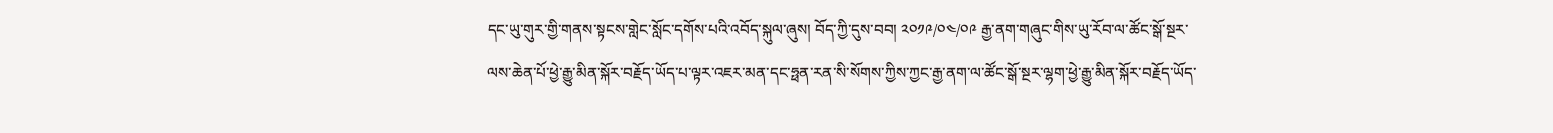དང་ཡུ་གུར་གྱི་གནས་སྟངས་གླེང་སློང་དགོས་པའི་འབོད་སྐུལ་ཞུས། བོད་ཀྱི་དུས་བབ། ༢༠༡༩/༠༤/༠༩ རྒྱ་ནག་གཞུང་གིས་ཡུ་རོབ་ལ་ཚོང་སྒོ་སྔར་ལས་ཆེན་པོ་ཕྱེ་རྒྱུ་མིན་སྐོར་བརྗོད་ཡོད་པ་ལྟར་འཇར་མན་དང་ཧྥན་རན་སི་སོགས་ཀྱིས་ཀྱང་རྒྱ་ནག་ལ་ཚོང་སྒོ་སྔར་ལྷག་ཕྱེ་རྒྱུ་མིན་སྐོར་བརྗོད་ཡོད་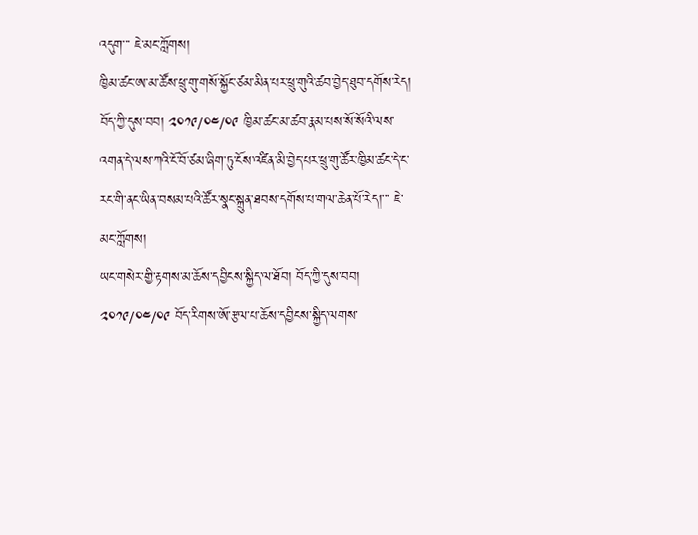འདུག་་་ ཇེ་མང་ཀློགས།
ཁྱིམ་ཚང་ཨ་མ་ཚོས་ཕྲུ་གུ་གསོ་སྐྱོང་ཙམ་མིན་པར་ཕྲུ་གུའི་ཚབ་བྱེད་ཐུབ་དགོས་རེད། བོད་ཀྱི་དུས་བབ། ༢༠༡༩/༠༤/༠༩ ཁྱིམ་ཚང་མ་ཚབ་རྣམ་པས་སོ་སོའི་ལས་འགན་དེ་ལས་ཀའི་ངོ་བོ་ཙམ་ཞིག་ཏུ་ངོས་འཛིན་མི་བྱེད་པར་ཕྲུ་གུ་ཚོར་ཁྱིམ་ཚང་དེ་ང་རང་གི་ནང་ཡིན་བསམ་པའི་ཚོར་སྣང་སྐྲུན་ཐབས་དགོས་པ་གལ་ཆེན་པོ་རེད།་་་ ཇེ་མང་ཀློགས།
ཡང་གསེར་གྱི་རྟགས་མ་ཆོས་དབྱིངས་སྐྱིད་ལ་ཐོབ། བོད་ཀྱི་དུས་བབ། ༢༠༡༩/༠༤/༠༩ བོད་རིགས་ཨོ་རྩལ་པ་ཆོས་དབྱིངས་སྐྱིད་ལགས་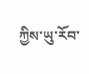ཀྱིས་ཡུ་རོབ་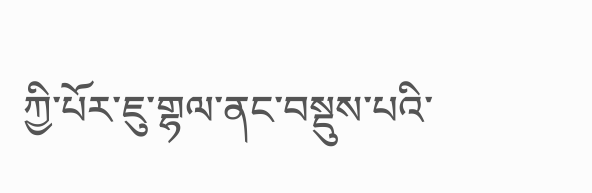ཀྱི་པོར་ཇུ་གྷལ་ནང་བསྡུས་པའི་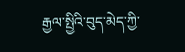རྒྱལ་སྤྱིའི་བུད་མེད་ཀྱི་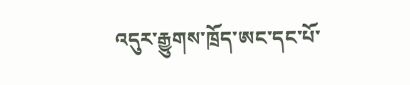འདུར་རྒྱུགས་ཁྲོད་ཨང་དང་པོ་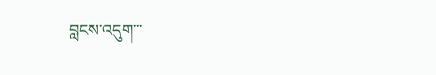བླངས་འདུག་་་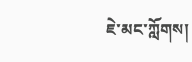ཇེ་མང་ཀློགས།